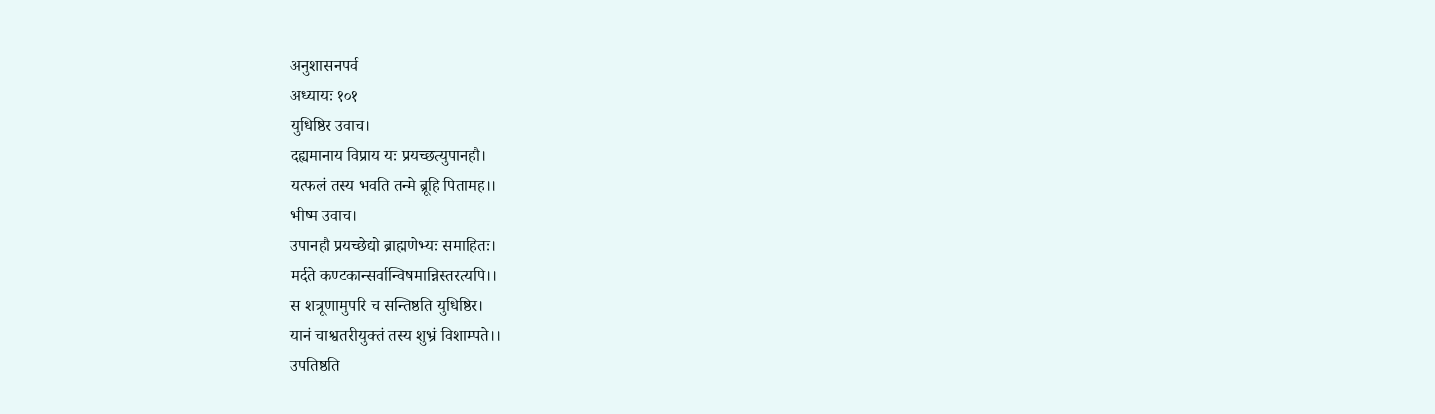अनुशासनपर्व
अध्यायः १०१
युधिष्ठिर उवाच।
दह्यमानाय विप्राय यः प्रयच्छत्युपानहौ।
यत्फलं तस्य भवति तन्मे ब्रूहि पितामह।।
भीष्म उवाच।
उपानहौ प्रयच्छेद्यो ब्राह्मणेभ्यः समाहितः।
मर्दते कण्टकान्सर्वान्विषमान्निस्तरत्यपि।।
स शत्रूणामुपरि च सन्तिष्ठति युधिष्ठिर।
यानं चाश्वतरीयुक्तं तस्य शुभ्रं विशाम्पते।।
उपतिष्ठति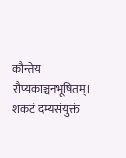कौन्तेय रौप्यकाञ्चनभूषितम्।
शकटं दम्यसंयुक्तं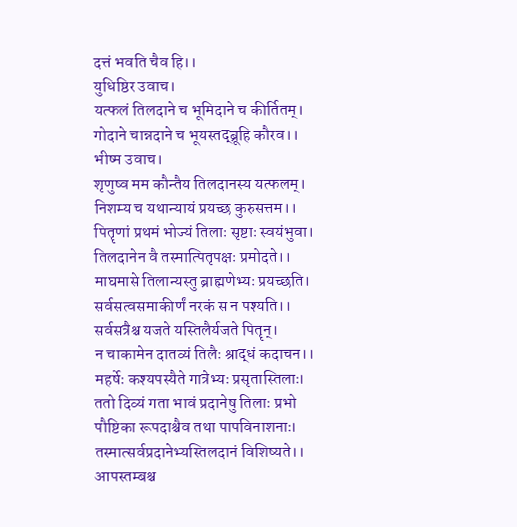दत्तं भवति चैव हि।।
युधिष्ठिर उवाच।
यत्फलं तिलदाने च भूमिदाने च कीर्तितम्।
गोदाने चान्नदाने च भूयस्तद्ब्रूहि कौरव।।
भीष्म उवाच।
शृणुष्व मम कौन्तैय तिलदानस्य यत्फलम्।
निशम्य च यथान्यायं प्रयच्छ कुरुसत्तम।।
पितॄणां प्रथमं भोज्यं तिलाः सृष्टाः स्वयंभुवा।
तिलदानेन वै तस्मात्पितृपक्षः प्रमोदते।।
माघमासे तिलान्यस्तु ब्राह्मणेभ्यः प्रयच्छति।
सर्वसत्वसमाकीर्णं नरकं स न पश्यति।।
सर्वसत्रैश्च यजते यस्तिलैर्यजते पितॄन्।
न चाकामेन दातव्यं तिलैः श्राद्धं कदाचन।।
महर्षेः कश्यपस्यैते गात्रेभ्यः प्रसृतास्तिलाः।
ततो दिव्यं गता भावं प्रदानेषु तिलाः प्रभो
पौष्टिका रूपदाश्चैव तथा पापविनाशनाः।
तस्मात्सर्वप्रदानेभ्यस्तिलदानं विशिष्यते।।
आपस्तम्बश्च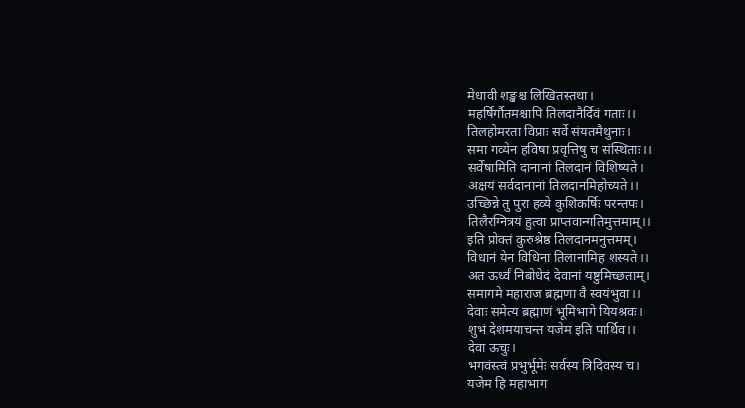मेधावी शङ्खश्च लिखितस्तथा।
महर्षिर्गौतमश्चापि तिलदानैर्दिवं गताः।।
तिलहोमरता विप्राः सर्वे संयतमैथुनाः।
समा गव्येन हविषा प्रवृत्तिषु च संस्थिताः।।
सर्वेषामिति दानानां तिलदानं विशिष्यते।
अक्षयं सर्वदानानां तिलदानमिहोच्यते।।
उच्छिन्ने तु पुरा हव्ये कुशिकर्षिः परन्तपः।
तिलैरग्नित्रयं हुत्वा प्राप्तवान्गतिमुत्तमाम्।।
इति प्रोक्तं कुरुश्रेष्ठ तिलदानमनुत्तमम्।
विधानं येन विधिना तिलानामिह शस्यते।।
अत ऊर्ध्वं निबोधेदं देवानां यष्टुमिच्छताम्।
समागमे महाराज ब्रह्मणा वै स्वयंभुवा।।
देवाः समेत्य ब्रह्माणं भूमिभागे यियश्रवः।
शुभं देशमयाचन्त यजेम इति पार्थिव।।
देवा ऊचुः।
भगवंस्त्वं प्रभुर्भूमेः सर्वस्य त्रिदिवस्य च।
यजेम हि महाभाग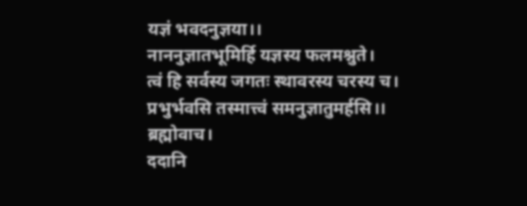यज्ञं भवदनुज्ञया।।
नाननुज्ञातभूमिर्हि यज्ञस्य फलमश्नुते।
त्वं हि सर्वस्य जगतः स्थावरस्य चरस्य च।
प्रभुर्भवसि तस्मात्त्वं समनुज्ञातुमर्हसि।।
ब्रह्मोवाच।
ददानि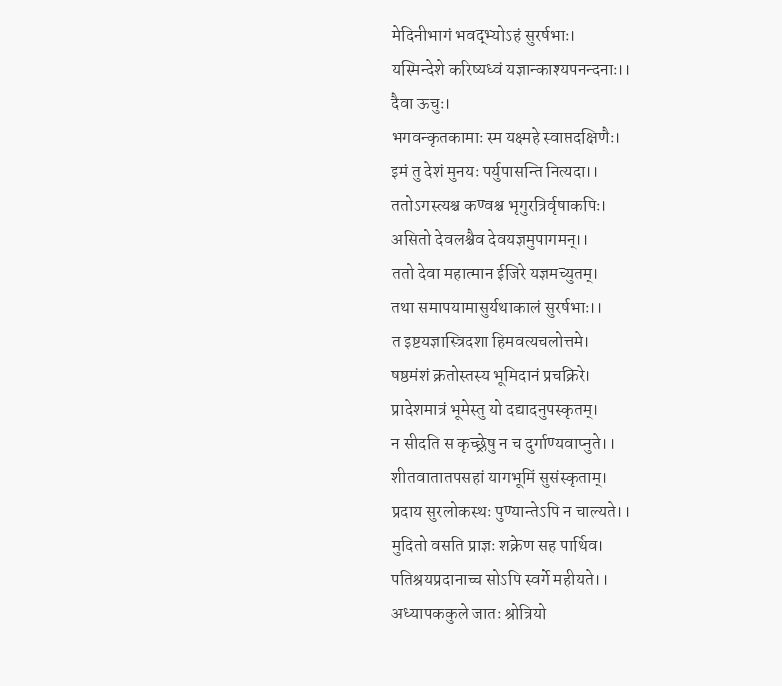मेदिनीभागं भवद्भ्योऽहं सुरर्षभाः।
यस्मिन्देशे करिष्यध्वं यज्ञान्काश्यपनन्दनाः।।
दैवा ऊचुः।
भगवन्कृतकामाः स्म यक्ष्महे स्वाप्तदक्षिणैः।
इमं तु देशं मुनयः पर्युपासन्ति नित्यदा।।
ततोऽगस्त्यश्च कण्वश्च भृगुरत्रिर्वृषाकपिः।
असितो देवलश्चैव देवयज्ञमुपागमन्।।
ततो देवा महात्मान ईजिरे यज्ञमच्युतम्।
तथा समापयामासुर्यथाकालं सुरर्षभाः।।
त इष्टयज्ञास्त्रिदशा हिमवत्यचलोत्तमे।
षष्ठमंशं क्रतोस्तस्य भूमिदानं प्रचक्रिरे।
प्रादेशमात्रं भूमेस्तु यो दद्यादनुपस्कृतम्।
न सीदति स कृच्छ्रेषु न च दुर्गाण्यवाप्नुते।।
शीतवातातपसहां यागभूमिं सुसंस्कृताम्।
प्रदाय सुरलोकस्थः पुण्यान्तेऽपि न चाल्यते।।
मुदितो वसति प्राज्ञः शक्रेण सह पार्थिव।
पतिश्रयप्रदानाच्च सोऽपि स्वर्गे महीयते।।
अध्यापककुले जातः श्रोत्रियो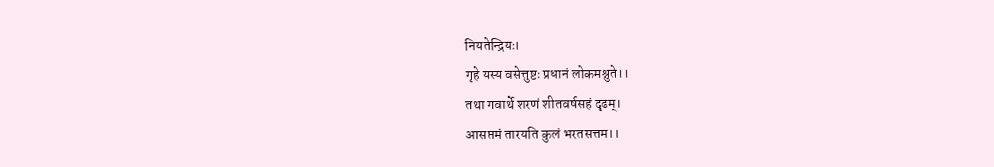नियतेन्द्रियः।
गृहे यस्य वसेत्तुष्टः प्रधानं लोकमश्नुते।।
तथा गवार्थे शरणं शीतवर्षसहं दृढम्।
आसप्तमं तारयति कुलं भरतसत्तम।।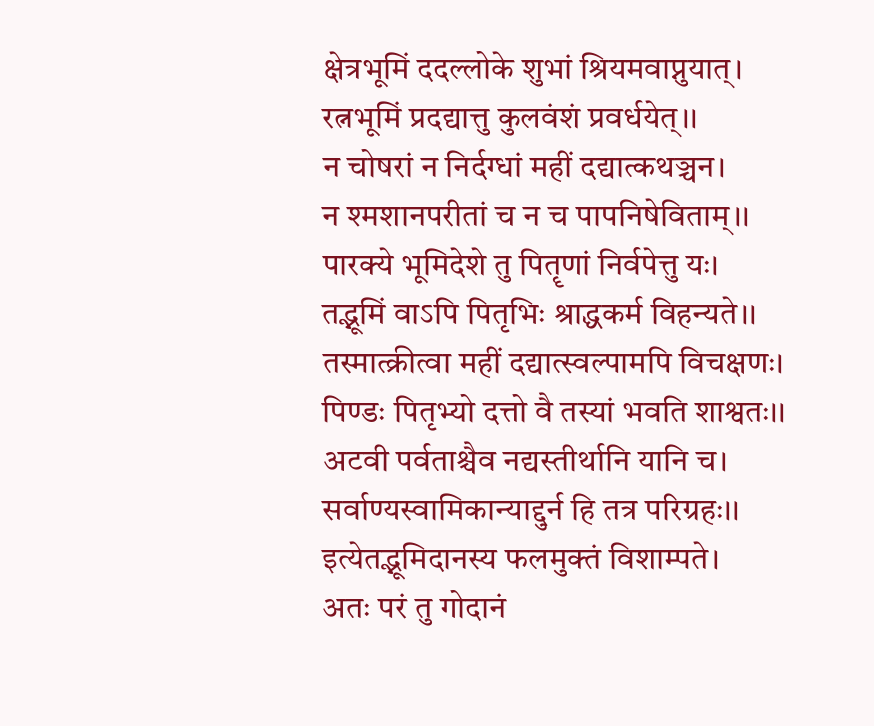क्षेत्रभूमिं ददल्लोके शुभां श्रियमवाप्नुयात्।
रत्नभूमिं प्रदद्यात्तु कुलवंशं प्रवर्धयेत्।।
न चोषरां न निर्दग्धां महीं दद्यात्कथञ्चन।
न श्मशानपरीतां च न च पापनिषेविताम्।।
पारक्ये भूमिदेशे तु पितॄणां निर्वपेत्तु यः।
तद्भूमिं वाऽपि पितृभिः श्राद्धकर्म विहन्यते।।
तस्मात्क्रीत्वा महीं दद्यात्स्वल्पामपि विचक्षणः।
पिण्डः पितृभ्यो दत्तो वै तस्यां भवति शाश्वतः।।
अटवी पर्वताश्चैव नद्यस्तीर्थानि यानि च।
सर्वाण्यस्वामिकान्याद्दुर्न हि तत्र परिग्रहः।।
इत्येतद्भूमिदानस्य फलमुक्तं विशाम्पते।
अतः परं तु गोदानं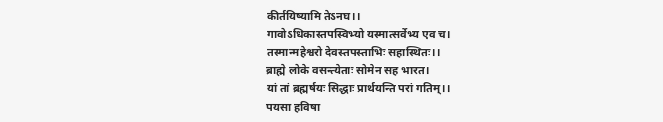कीर्तयिष्यामि तेऽनघ।।
गावोऽधिकास्तपस्विभ्यो यस्मात्सर्वेभ्य एव च।
तस्मान्महेश्वरो देवस्तपस्ताभिः सहास्थितः।।
ब्राह्मे लोके वसन्त्येताः सोमेन सह भारत।
यां तां ब्रह्मर्षयः सिद्धाः प्रार्थयन्ति परां गतिम्।।
पयसा हविषा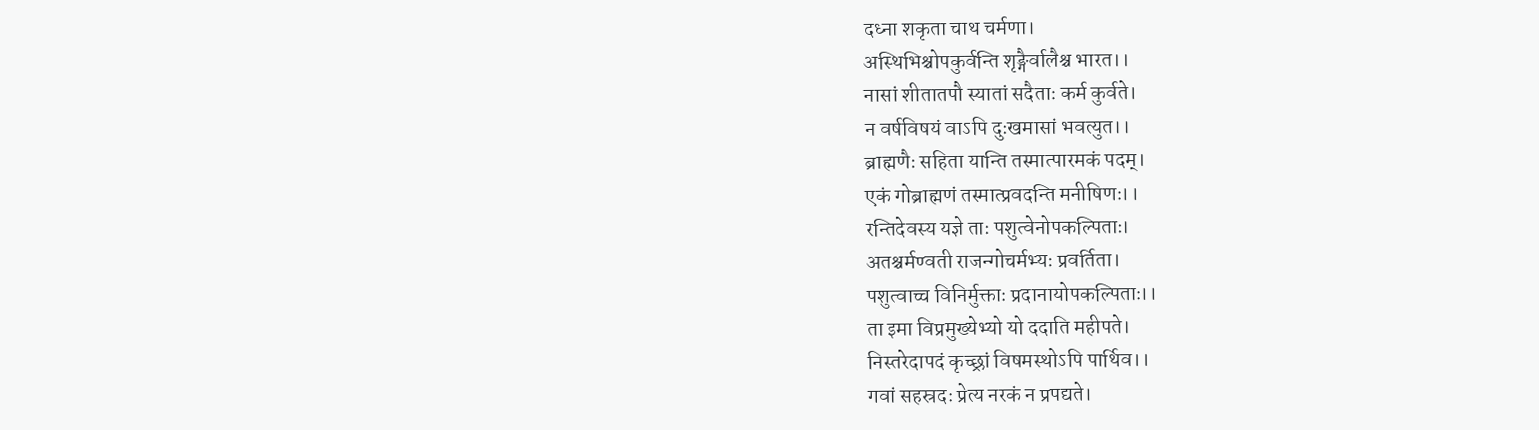दध्ना शकृता चाथ चर्मणा।
अस्थिभिश्चोपकुर्वन्ति शृङ्गैर्वालैश्च भारत।।
नासां शीतातपौ स्यातां सदैताः कर्म कुर्वते।
न वर्षविषयं वाऽपि दुःखमासां भवत्युत।।
ब्राह्मणैः सहिता यान्ति तस्मात्पारमकं पदम्।
एकं गोब्राह्मणं तस्मात्प्रवदन्ति मनीषिणः।।
रन्तिदेवस्य यज्ञे ताः पशुत्वेनोपकल्पिताः।
अतश्चर्मण्वती राजन्गोचर्मभ्यः प्रवर्तिता।
पशुत्वाच्च विनिर्मुक्ताः प्रदानायोपकल्पिताः।।
ता इमा विप्रमुख्येभ्यो यो ददाति महीपते।
निस्तरेदापदं कृच्छ्रां विषमस्थोऽपि पार्थिव।।
गवां सहस्रदः प्रेत्य नरकं न प्रपद्यते।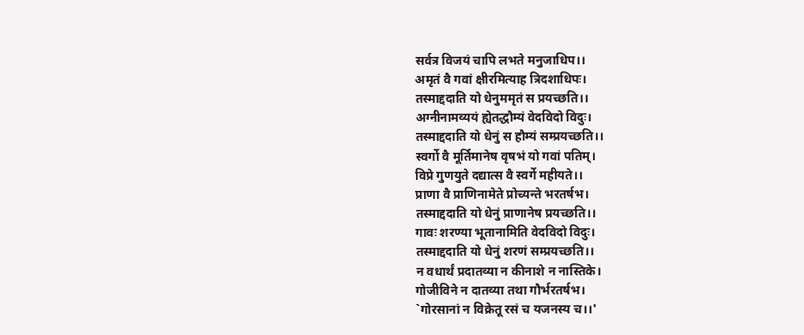सर्वत्र विजयं चापि लभते मनुजाधिप।।
अमृतं वै गवां क्षीरमित्याह त्रिदशाधिपः।
तस्माद्ददाति यो धेनुममृतं स प्रयच्छति।।
अग्नीनामव्ययं ह्येतद्धौम्यं वेदविदो विदुः।
तस्माद्ददाति यो धेनुं स हौम्यं सम्प्रयच्छति।।
स्वर्गो वै मूर्तिमानेष वृषभं यो गवां पतिम्।
विप्रे गुणयुते दद्यात्स वै स्वर्गे महीयते।।
प्राणा वै प्राणिनामेते प्रोच्यन्ते भरतर्षभ।
तस्माद्ददाति यो धेनुं प्राणानेष प्रयच्छति।।
गावः शरण्या भूतानामिति वेदविदो विदुः।
तस्माद्ददाति यो धेनुं शरणं सम्प्रयच्छति।।
न वधार्थं प्रदातव्या न कीनाशे न नास्तिके।
गोजीविने न दातव्या तथा गौर्भरतर्षभ।
`गोरसानां न विक्रेतू रसं च यजनस्य च।।'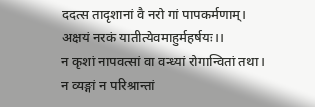ददत्स तादृशानां वै नरो गां पापकर्मणाम्।
अक्षयं नरकं यातीत्येवमाहुर्महर्षयः।।
न कृशां नापवत्सां वा वन्ध्यां रोगान्वितां तथा।
न व्यङ्गां न परिश्रान्तां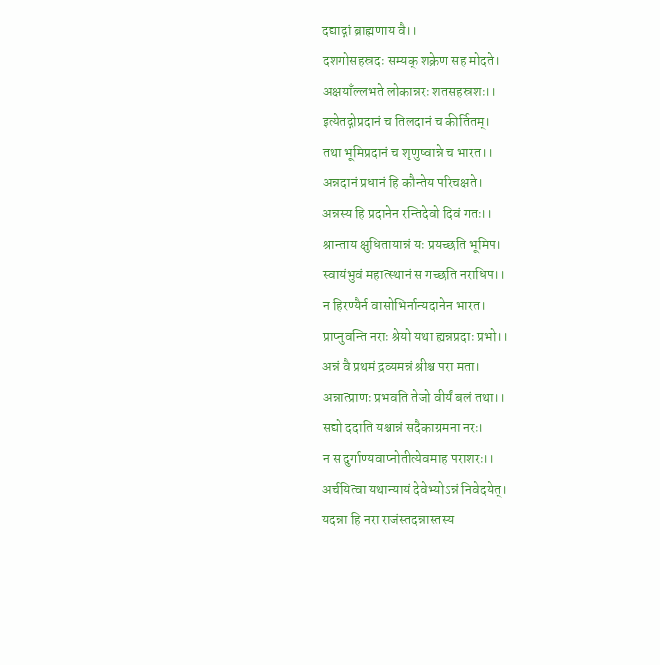दद्याद्गां ब्राह्मणाय वै।।
दशगोसहस्रदः सम्यक् शक्रेण सह मोदते।
अक्षयाँल्लभते लोकान्नरः शतसहस्रशः।।
इत्येतद्गोप्रदानं च तिलदानं च कीर्तितम्।
तथा भूमिप्रदानं च शृणुष्वान्ने च भारत।।
अन्नदानं प्रधानं हि कौन्तेय परिचक्षते।
अन्नस्य हि प्रदानेन रन्तिदेवो दिवं गतः।।
श्रान्ताय क्षुधितायान्नं यः प्रयच्छति भूमिप।
स्वायंभुवं महात्स्थानं स गच्छति नराधिप।।
न हिरण्यैर्न वासोभिर्नान्यदानेन भारत।
प्राप्नुवन्ति नराः श्रेयो यथा ह्यन्नप्रदाः प्रभो।।
अन्नं वै प्रथमं द्रव्यमन्नं श्रीश्च परा मता।
अन्नात्प्राणः प्रभवति तेजो वीर्यं बलं तथा।।
सद्यो ददाति यश्चान्नं सदैकाग्रमना नरः।
न स दुर्गाण्यवाप्नोतीत्येवमाह पराशरः।।
अर्चयित्वा यथान्यायं देवेभ्योऽन्नं निवेदयेत्।
यदन्ना हि नरा राजंस्तदन्नास्तस्य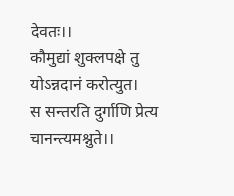देवतः।।
कौमुद्यां शुक्लपक्षे तु योऽन्नदानं करोत्युत।
स सन्तरति दुर्गाणि प्रेत्य चानन्त्यमश्नुते।।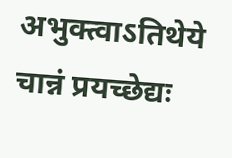अभुक्त्वाऽतिथेये चान्नं प्रयच्छेद्यः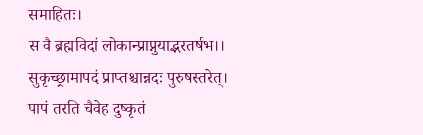समाहितः।
स वै ब्रह्मविदां लोकान्प्राप्नुयाद्भरतर्षभ।।
सुकृच्छ्रामापदं प्राप्तश्चान्नदः पुरुषस्तरेत्।
पापं तरति चैवेह दुष्कृतं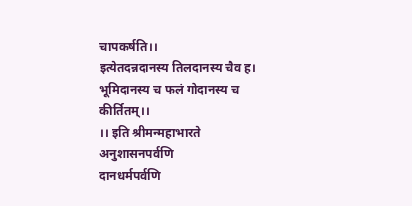चापकर्षति।।
इत्येतदन्नदानस्य तिलदानस्य चैव ह।
भूमिदानस्य च फलं गोदानस्य च कीर्तितम्।।
।। इति श्रीमन्महाभारते अनुशासनपर्वणि
दानधर्मपर्वणि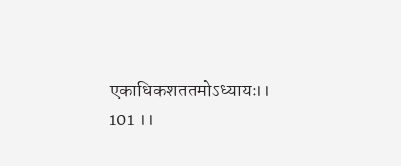एकाधिकशततमोऽध्यायः।। 101 ।।